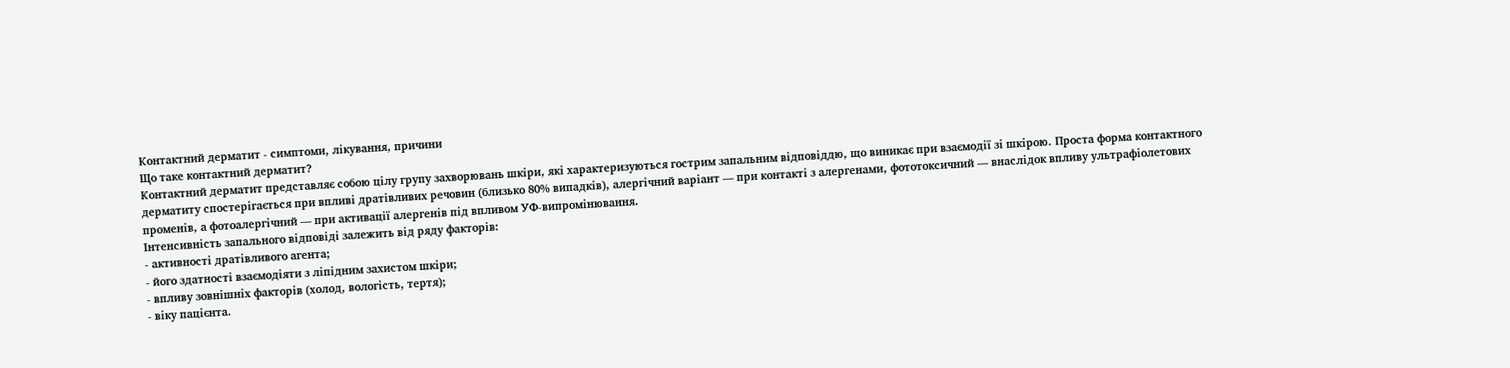Контактний дерматит - симптоми, лікування, причини
Що таке контактний дерматит?
Контактний дерматит представляє собою цілу групу захворювань шкіри, які характеризуються гострим запальним відповіддю, що виникає при взаємодії зі шкірою. Проста форма контактного дерматиту спостерігається при впливі дратівливих речовин (близько 80% випадків), алергічний варіант — при контакті з алергенами, фототоксичний — внаслідок впливу ультрафіолетових променів, а фотоалергічний — при активації алергенів під впливом УФ-випромінювання.
Інтенсивність запального відповіді залежить від ряду факторів:
- активності дратівливого агента;
- його здатності взаємодіяти з ліпідним захистом шкіри;
- впливу зовнішніх факторів (холод, вологість, тертя);
- віку пацієнта.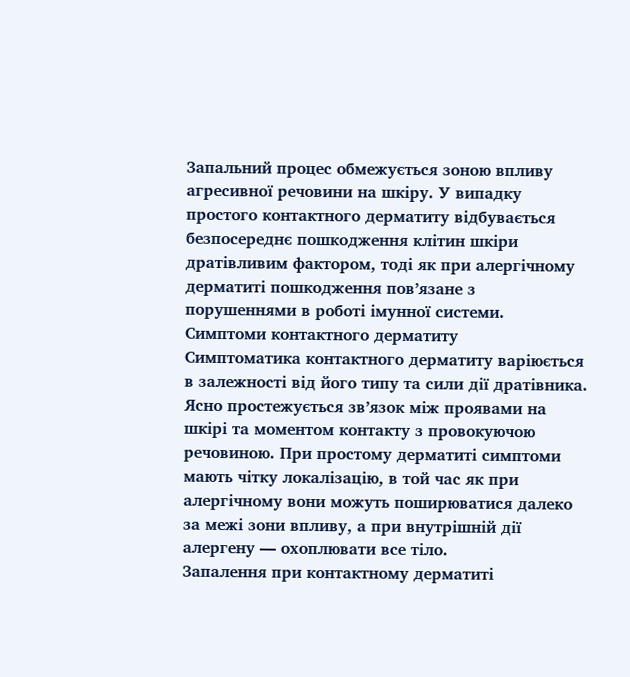Запальний процес обмежується зоною впливу агресивної речовини на шкіру. У випадку простого контактного дерматиту відбувається безпосереднє пошкодження клітин шкіри дратівливим фактором, тоді як при алергічному дерматиті пошкодження пов’язане з порушеннями в роботі імунної системи.
Симптоми контактного дерматиту
Симптоматика контактного дерматиту варіюється в залежності від його типу та сили дії дратівника. Ясно простежується зв’язок між проявами на шкірі та моментом контакту з провокуючою речовиною. При простому дерматиті симптоми мають чітку локалізацію, в той час як при алергічному вони можуть поширюватися далеко за межі зони впливу, а при внутрішній дії алергену — охоплювати все тіло.
Запалення при контактному дерматиті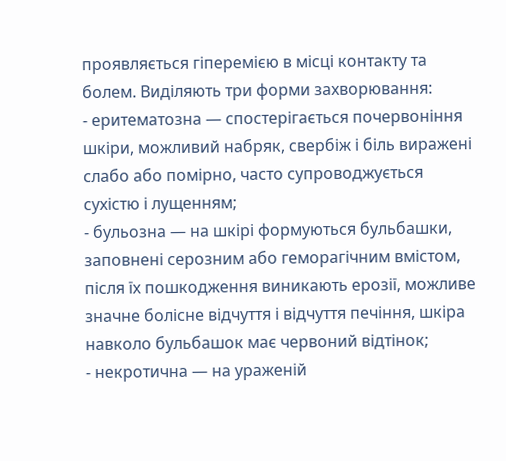проявляється гіперемією в місці контакту та болем. Виділяють три форми захворювання:
- еритематозна — спостерігається почервоніння шкіри, можливий набряк, свербіж і біль виражені слабо або помірно, часто супроводжується сухістю і лущенням;
- бульозна — на шкірі формуються бульбашки, заповнені серозним або геморагічним вмістом, після їх пошкодження виникають ерозії, можливе значне болісне відчуття і відчуття печіння, шкіра навколо бульбашок має червоний відтінок;
- некротична — на ураженій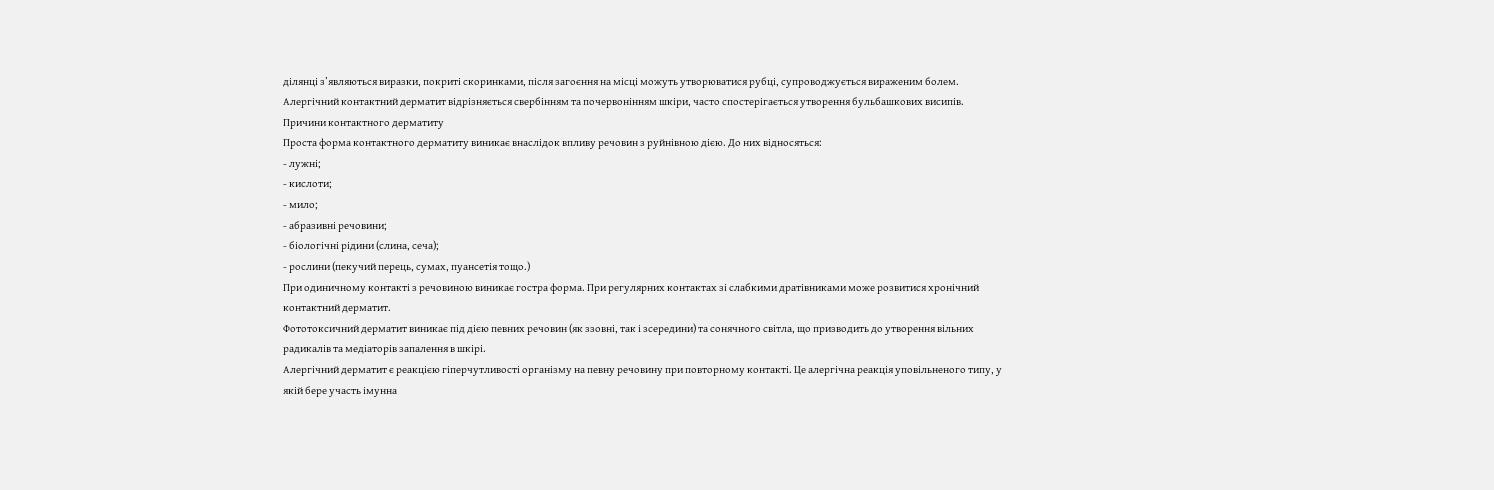ділянці з’являються виразки, покриті скоринками, після загоєння на місці можуть утворюватися рубці, супроводжується вираженим болем.
Алергічний контактний дерматит відрізняється свербінням та почервонінням шкіри, часто спостерігається утворення бульбашкових висипів.
Причини контактного дерматиту
Проста форма контактного дерматиту виникає внаслідок впливу речовин з руйнівною дією. До них відносяться:
- лужні;
- кислоти;
- мило;
- абразивні речовини;
- біологічні рідини (слина, сеча);
- рослини (пекучий перець, сумах, пуансетія тощо.)
При одиничному контакті з речовиною виникає гостра форма. При регулярних контактах зі слабкими дратівниками може розвитися хронічний контактний дерматит.
Фототоксичний дерматит виникає під дією певних речовин (як ззовні, так і зсередини) та сонячного світла, що призводить до утворення вільних радикалів та медіаторів запалення в шкірі.
Алергічний дерматит є реакцією гіперчутливості організму на певну речовину при повторному контакті. Це алергічна реакція уповільненого типу, у якій бере участь імунна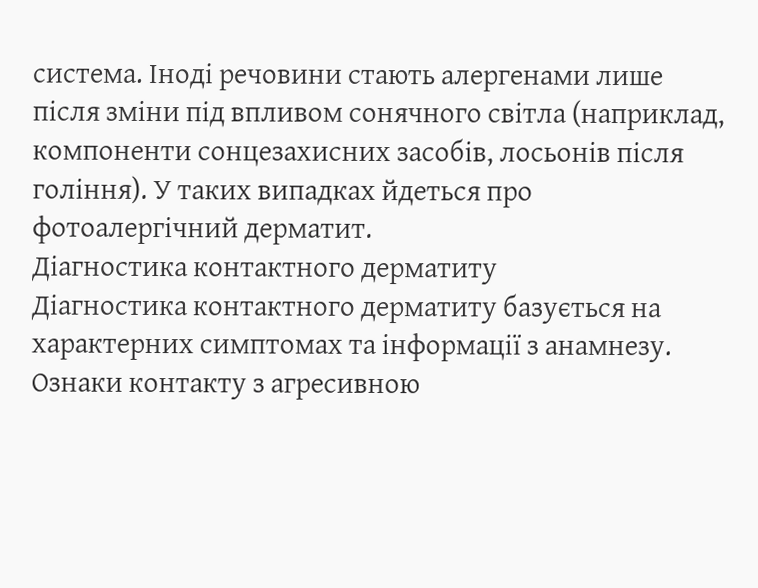система. Іноді речовини стають алергенами лише після зміни під впливом сонячного світла (наприклад, компоненти сонцезахисних засобів, лосьонів після гоління). У таких випадках йдеться про фотоалергічний дерматит.
Діагностика контактного дерматиту
Діагностика контактного дерматиту базується на характерних симптомах та інформації з анамнезу. Ознаки контакту з агресивною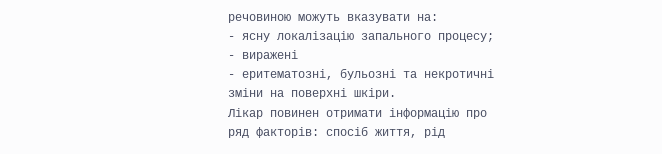речовиною можуть вказувати на:
- ясну локалізацію запального процесу;
- виражені
- еритематозні, бульозні та некротичні зміни на поверхні шкіри.
Лікар повинен отримати інформацію про ряд факторів: спосіб життя, рід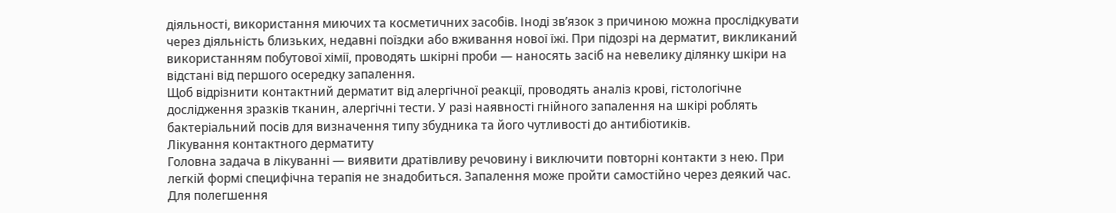діяльності, використання миючих та косметичних засобів. Іноді зв’язок з причиною можна прослідкувати через діяльність близьких, недавні поїздки або вживання нової їжі. При підозрі на дерматит, викликаний використанням побутової хімії, проводять шкірні проби — наносять засіб на невелику ділянку шкіри на відстані від першого осередку запалення.
Щоб відрізнити контактний дерматит від алергічної реакції, проводять аналіз крові, гістологічне дослідження зразків тканин, алергічні тести. У разі наявності гнійного запалення на шкірі роблять бактеріальний посів для визначення типу збудника та його чутливості до антибіотиків.
Лікування контактного дерматиту
Головна задача в лікуванні — виявити дратівливу речовину і виключити повторні контакти з нею. При легкій формі специфічна терапія не знадобиться. Запалення може пройти самостійно через деякий час. Для полегшення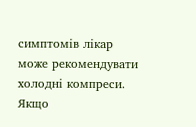симптомів лікар може рекомендувати холодні компреси.
Якщо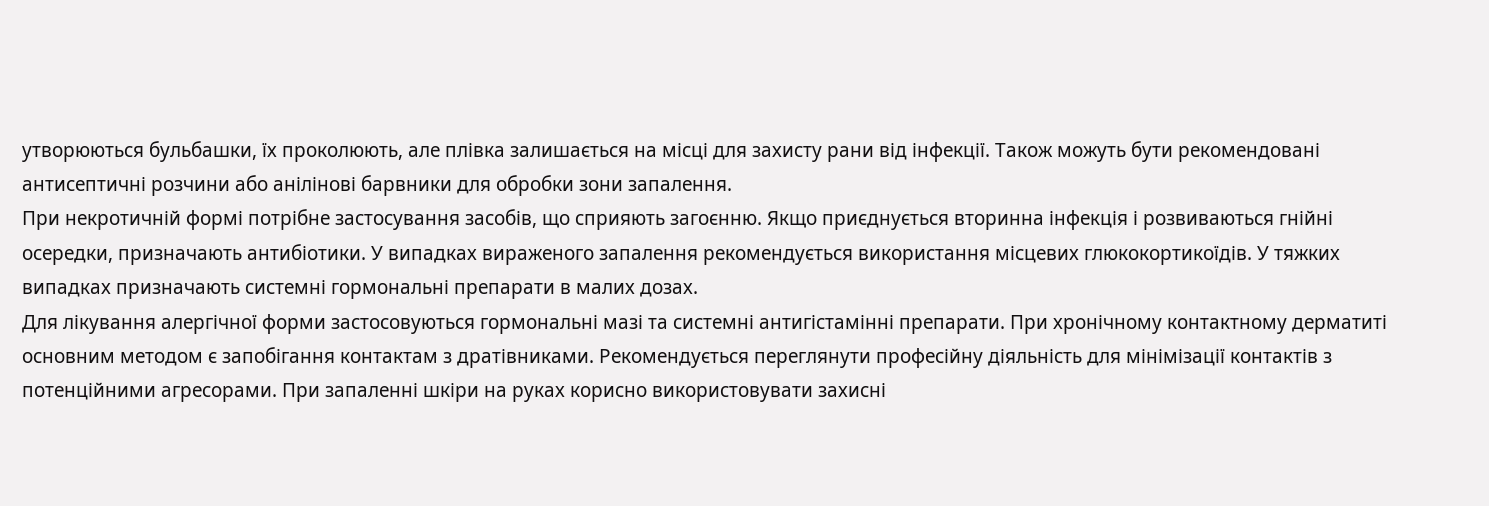утворюються бульбашки, їх проколюють, але плівка залишається на місці для захисту рани від інфекції. Також можуть бути рекомендовані антисептичні розчини або анілінові барвники для обробки зони запалення.
При некротичній формі потрібне застосування засобів, що сприяють загоєнню. Якщо приєднується вторинна інфекція і розвиваються гнійні осередки, призначають антибіотики. У випадках вираженого запалення рекомендується використання місцевих глюкокортикоїдів. У тяжких випадках призначають системні гормональні препарати в малих дозах.
Для лікування алергічної форми застосовуються гормональні мазі та системні антигістамінні препарати. При хронічному контактному дерматиті основним методом є запобігання контактам з дратівниками. Рекомендується переглянути професійну діяльність для мінімізації контактів з потенційними агресорами. При запаленні шкіри на руках корисно використовувати захисні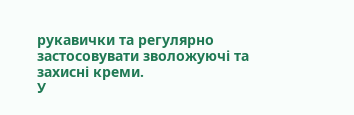рукавички та регулярно застосовувати зволожуючі та захисні креми.
У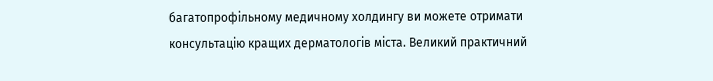багатопрофільному медичному холдингу ви можете отримати консультацію кращих дерматологів міста. Великий практичний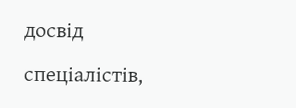досвід спеціалістів,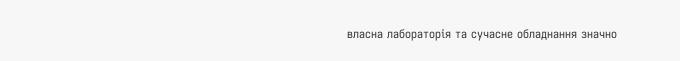власна лабораторія та сучасне обладнання значно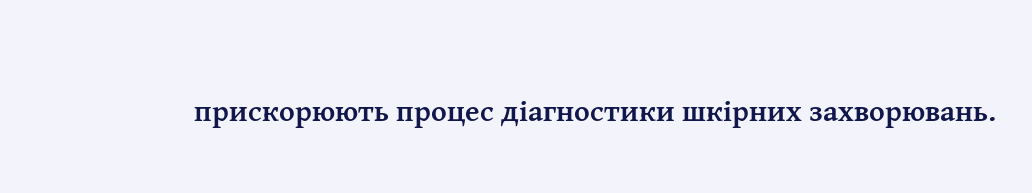прискорюють процес діагностики шкірних захворювань.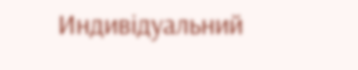Индивідуальний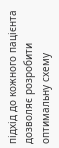підхід до кожного пацієнта дозволяє розробити оптимальну схему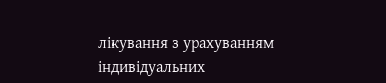лікування з урахуванням індивідуальних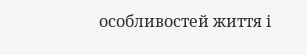особливостей життя і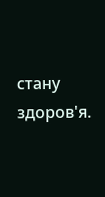стану здоров'я.